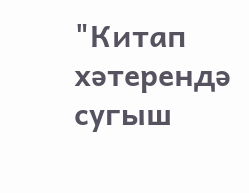"Китап хәтерендә сугыш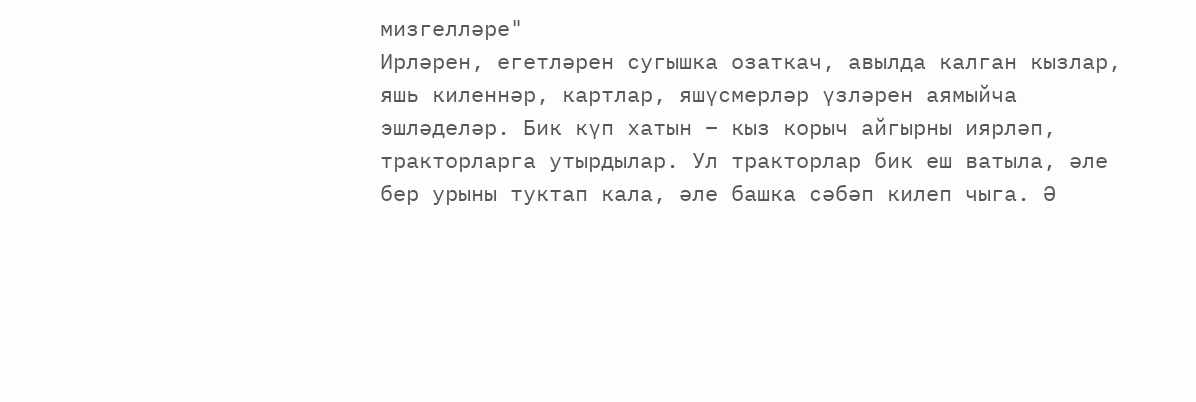мизгелләре"
Ирләрен, егетләрен сугышка озаткач, авылда калган кызлар, яшь киленнәр, картлар, яшүсмерләр үзләрен аямыйча эшләделәр. Бик күп хатын – кыз корыч айгырны иярләп, тракторларга утырдылар. Ул тракторлар бик еш ватыла, әле бер урыны туктап кала, әле башка сәбәп килеп чыга. Ә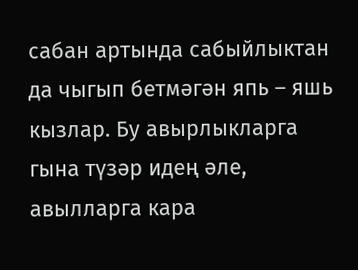сабан артында сабыйлыктан да чыгып бетмәгән япь – яшь кызлар. Бу авырлыкларга гына түзәр идең әле, авылларга кара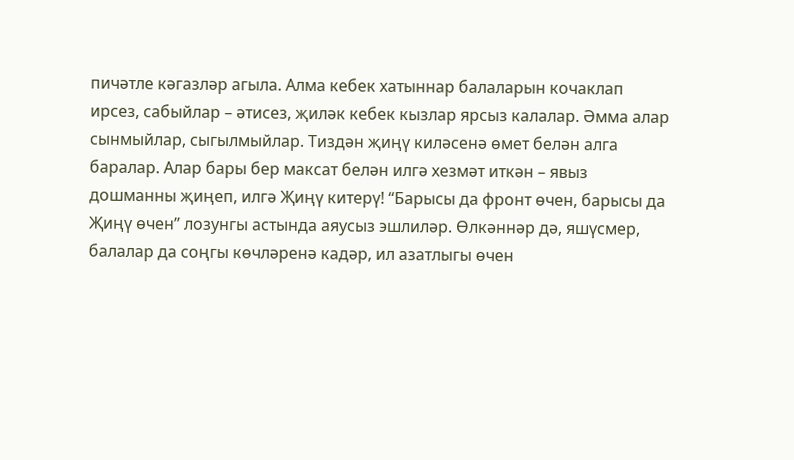пичәтле кәгазләр агыла. Алма кебек хатыннар балаларын кочаклап ирсез, сабыйлар – әтисез, җиләк кебек кызлар ярсыз калалар. Әмма алар сынмыйлар, сыгылмыйлар. Тиздән җиңү киләсенә өмет белән алга баралар. Алар бары бер максат белән илгә хезмәт иткән – явыз дошманны җиңеп, илгә Җиңү китерү! “Барысы да фронт өчен, барысы да Җиңү өчен” лозунгы астында аяусыз эшлиләр. Өлкәннәр дә, яшүсмер, балалар да соңгы көчләренә кадәр, ил азатлыгы өчен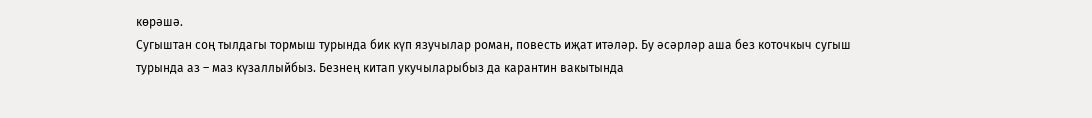көрәшә.
Сугыштан соң тылдагы тормыш турында бик күп язучылар роман, повесть иҗат итәләр. Бу әсәрләр аша без коточкыч сугыш турында аз – маз күзаллыйбыз. Безнең китап укучыларыбыз да карантин вакытында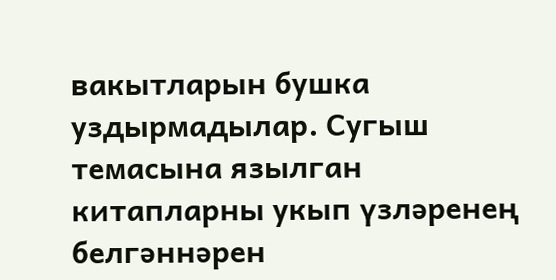вакытларын бушка уздырмадылар. Сугыш темасына язылган китапларны укып үзләренең белгәннәрен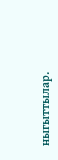ныгыттылар.